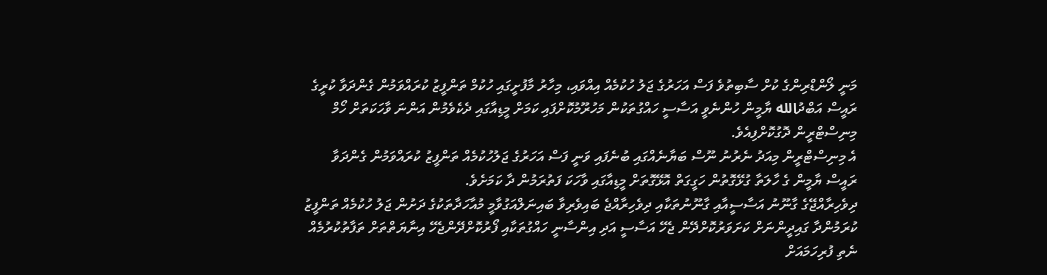މަނީ ލޯންޑްރިންގެ ކުށް ސާބިތުވެ ފަސް އަހަރުގެ ޖަލު ހުކުމެއް އިއްވައި، މިހާރު މާފުށީގައި ހުކުމް ތަންފީޒު ކުރައްވަމުން ގެންދަވާ ކުރީގެ ރައީސް އަބްދުالله ޔާމީން ހުންނެވީ އަސާސީ ހައްގުތަކުން މަހުރޫމުކޮށްފައި ކަމަށް މީޑިއާގައި ދެކެވެމުން އަންނަ ވާހަކަތަށް ހޯމް މިނިސްޓްރީން ދޮގުކޮށްފިއެވެ.
އެ މިނިސްޓްރީން މިއަދު ނެރުނު ނޫސް ބަޔާނެއްގައި ބުނެފައި ވަނީ ފަސް އަހަރުގެ ޖަލުހުކުމެއް ތަންފީޒު ކުރައްވަމުން ގެންދަވާ ރައީސް ޔާމީން ގެ ހާލަތާ ގުޅޭގޮތުން ހަގީގަތް އޮޅޭގޮތަށް މީޑިއާގައި ވާހަކަ ފަތުރަމުން ދާ ކަމަށެވެ.
ދިވެހިރާއްޖޭގެ ގާނޫނު އަސާސީއާއި ގާނޫނުތަކާއި ދިވެހިރާއްޖެ ބައިވެރިވާ ބައިނަލްއަގުވާމީ މުއާހަދާތަކުގެ ދަށުން ޖަލު ހުކުމެއް ތަންފީޒު ކުރަމުންދާ ގައިދީންނަށް ކަށަވަރުކޮށްދޭން ޖެހޭ އަސާސީ އަދި އިންސާނީ ހައްގުތަކާއި ފޯރުކޮށްދޭންޖެހޭ އިނާޔަތްތަށް ތަފާތުކުރުމެއް ނެތި ފުރިހަމައަށް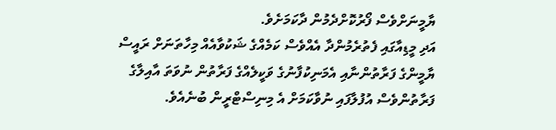ޔާމީނަށްވެސް ފޯރުކޮށްދެމުން ދާކަމަށެވެ.
އަދި މީޑިއާގައި ފެތުރެމުންދާ އެއްވެސް ކަމެއްގެ ޝަކުވާއެއް މިހާތަނަށް ރައީސް ޔާމީންގެ ފަރާތުންނާއި އެމަނިކުފާނުގެ ވަކީލެއްގެ ފަރާތުން ނުވަތަ އާއިލާގެ ފަރާތުންވެސް އުފުލާފައި ނުވާކަމަށް އެ މިނިސްޓްރީން ބުނެއެވެ.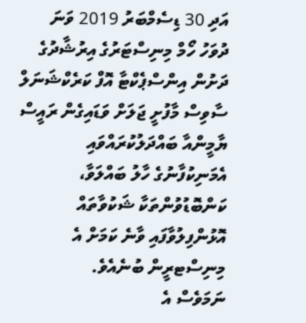އަދި 30 ޑިސެމްބަރު 2019 ވަނަ ދުވަހު ހޯމް މިނިސްޓަރުގެ އިރުޝާދުގެ ދަށުން އިންސްޕެކްޓާ އޮފް ކަރެކްޝަނަލް ސާވިސް މާފުށީ ޖަލަށް ވަޑައިގެން ރައީސް ޔާމީންއާ ބައްދަލުކުރައްވައި އެމަނިކުފާނުގެ ހާލު ބައްލަވާ، ކަންބޮޑުވުންތަކާ ޝަކުވާތައް އޮޅުންފިލުވާފައި ވާނެ ކަމަށް އެ މިނިސްޓރީން ބުނެއެވެ.
ނަމަވެސް އެ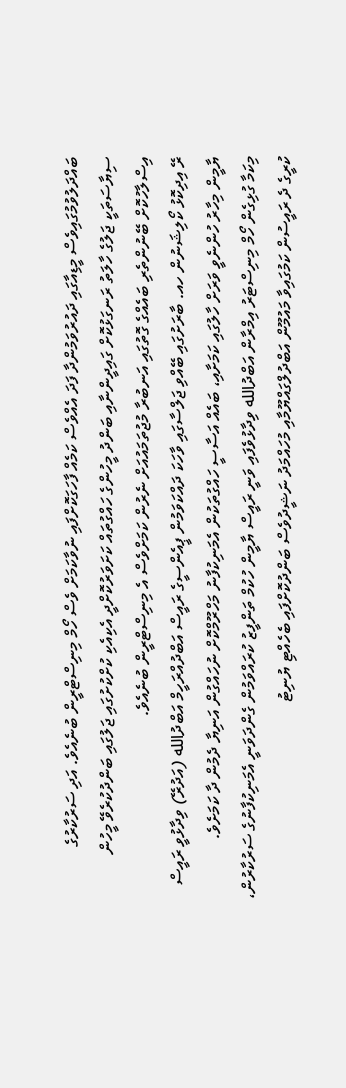ބައްދަލުވުމުގައިވެސް މީޑިއާގައި ދައުރުވަމުންދާ ފަދަ އެއްވެސް ކަމެއް ފާހަގަކޮށްފައި ނުވާކަމަށް ވެސް ހޯމް މިނިސްޓްރީން ބުނެއެވެ. އަދި ސަރުކާރުގެ ސިޔާސަތަކީ ޖަލުގެ ހާލަތު ރަނގަޅުކޮށް ގައިދީންނާއި ބަންދު މީހުންގެ ހައްގުތައް ކަށަވަރުކޮށްދީ އެކިއެކި ކުށްކުށުގައި ޖަލުގައި ބަންދުކުރެވޭ މީހުން އިސްލާހުކޮށް ބޭނުންތެރި ބައެއްގެ ގޮތުގައި އަނބުރާ މުޖުތަމައުއަށް ނެރުން ކަމަށްވެސް އެ މިނިސްޓްރީން ބުނެއެވެ.
ރޭ އިދިކޮޅު ކޯލިޝަނުން ހއ. ބާރަށުގައި ބޭއްވި ޖަލްސާގައި ވާހަކަ ދައްކަވަމުން ޕީއެންސީގެ ރައީސް އަބްދުއްރަހީމް އަބްދުالله (އަދުރޭ) ވިދާޅުވީ ރައީސް ޔާމީން މިހާރު ހުންނެވީ ވަރަށް ހާލުގައި ކަމަށާއި، ބައެއް އަސާސީ ހައްގުތަކުން އެމަނިކުފާނު މަހްރޫމްކޮށް ނުހައްގުން އަނިޔާ ދެމުން ދާ ކަމަށެވެ.
މިކަމާ ގުޅިގެން ހޯމް މިނިސްޓަރު އިމްރާން އަބްދުالله ވިދާޅުވެފައި ވަނީ ރައީސް ޔާމީން ހުކުމް ތަންފީޒު ކުރައްވަމުން ގެންދަވަނީ އެމަނިކުފާނުގެ ސަރުކާރުން، ކުރީގެ ދެ ރައީސުން ކަމުގައިވާ މައުމޫން އަބްދުލްގައްޔޫމާއި މުހައްމަދު ނަޝީދުވެސް ބަންދުކޮށްފައި ބެހެއްޓި ޔުނިޓު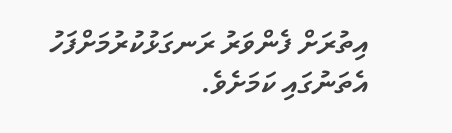އިތުރަށް ފެންވަރު ރަނގަޅުކުރުމަށްފަހު އެތަނުގައި ކަމަށެވެ.